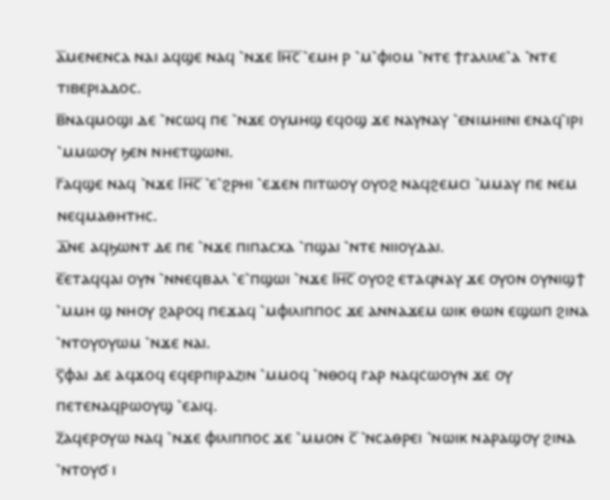ⲁ̅ⲙⲉⲛⲉⲛⲥⲁ ⲛⲁⲓ ⲁϥϣⲉ ⲛⲁϥ ⳿ⲛϫⲉ Ⲓⲏ̅ⲥ̅ ⳿ⲉⲙⲏ ⲣ ⳿ⲙ⳿ⲫⲓⲟⲙ ⳿ⲛⲧⲉ ϯⲅⲁⲗⲓⲗⲉ⳿ⲁ ⳿ⲛⲧⲉ ⲧⲓⲃⲉⲣⲓⲁⲇⲟⲥ.
ⲃ̅ⲛⲁϥⲙⲟϣⲓ ⲇⲉ ⳿ⲛⲥⲱϥ ⲡⲉ ⳿ⲛϫⲉ ⲟⲩⲙⲏϣ ⲉϥⲟϣ ϫⲉ ⲛⲁⲩⲛⲁⲩ ⳿ⲉⲛⲓⲙⲏⲓⲛⲓ ⲉⲛⲁϥ⳿ⲓⲣⲓ ⳿ⲙⲙⲱⲟⲩ ϧⲉⲛ ⲛⲏⲉⲧϣⲱⲛⲓ.
ⲅ̅ⲁϥϣⲉ ⲛⲁϥ ⳿ⲛϫⲉ Ⲓⲏ̅ⲥ̅ ⳿ⲉ⳿ϩⲣⲏⲓ ⳿ⲉϫⲉⲛ ⲡⲓⲧⲱⲟⲩ ⲟⲩⲟϩ ⲛⲁϥϩⲉⲙⲥⲓ ⳿ⲙⲙⲁⲩ ⲡⲉ ⲛⲉⲙ ⲛⲉϥⲙⲁⲑⲏⲧⲏⲥ.
ⲇ̅ⲛⲉ ⲁϥϧⲱⲛⲧ ⲇⲉ ⲡⲉ ⳿ⲛϫⲉ ⲡⲓⲡⲁⲥⲭⲁ ⳿ⲡϣⲁⲓ ⳿ⲛⲧⲉ ⲛⲓⲓⲟⲩⲇⲁⲓ.
ⲉ̅ⲉⲧⲁϥϥⲁⲓ ⲟⲩⲛ ⳿ⲛⲛⲉϥⲃⲁⲗ ⳿ⲉ⳿ⲡϣⲱⲓ ⳿ⲛϫⲉ Ⲓⲏ̅ⲥ̅ ⲟⲩⲟϩ ⲉⲧⲁϥⲛⲁⲩ ϫⲉ ⲟⲩⲟⲛ ⲟⲩⲛⲓϣϯ ⳿ⲙⲙⲏ ϣ ⲛⲏⲟⲩ ϩⲁⲣⲟϥ ⲡⲉϫⲁϥ ⳿ⲙⲫⲓⲗⲓⲡⲡⲟⲥ ϫⲉ ⲁⲛⲛⲁϫⲉⲙ ⲱⲓⲕ ⲑⲱⲛ ⲉϣⲱⲡ ϩⲓⲛⲁ ⳿ⲛⲧⲟⲩⲟⲩⲱⲙ ⳿ⲛϫⲉ ⲛⲁⲓ.
ⲋ̅ⲫⲁⲓ ⲇⲉ ⲁϥϫⲟϥ ⲉϥⲉⲣⲡⲓⲣⲁⲍⲓⲛ ⳿ⲙⲙⲟϥ ⳿ⲛⲑⲟϥ ⲅⲁⲣ ⲛⲁϥⲥⲱⲟⲩⲛ ϫⲉ ⲟⲩ ⲡⲉⲧⲉⲛⲁϥⲣⲱⲟⲩϣ ⳿ⲉⲁⲓϥ.
ⲍ̅ⲁϥⲉⲣⲟⲩⲱ ⲛⲁϥ ⳿ⲛϫⲉ ⲫⲓⲗⲓⲡⲡⲟⲥ ϫⲉ ⳿ⲙⲙⲟⲛ ⲥ̅ ⳿ⲛⲥⲁⲑⲣⲉⲓ ⳿ⲛⲱⲓⲕ ⲛⲁⲣⲁϣⲟⲩ ϩⲓⲛⲁ ⳿ⲛⲧⲟⲩϭ ⲓ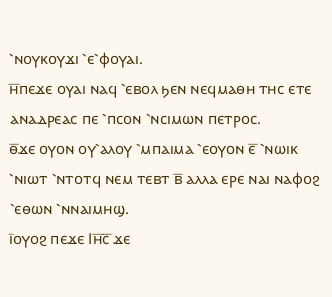⳿ⲛⲟⲩⲕⲟⲩϫⲓ ⳿ⲉ⳿ⲫⲟⲩⲁⲓ.
ⲏ̅ⲡⲉϫⲉ ⲟⲩⲁⲓ ⲛⲁϥ ⳿ⲉⲃⲟⲗ ϧⲉⲛ ⲛⲉϥⲙⲁⲑⲏ ⲧⲏⲥ ⲉⲧⲉ ⲁⲛⲁⲇⲣⲉⲁⲥ ⲡⲉ ⳿ⲡⲥⲟⲛ ⳿ⲛⲥⲓⲙⲱⲛ ⲡⲉⲧⲣⲟⲥ.
ⲑ̅ϫⲉ ⲟⲩⲟⲛ ⲟⲩ⳿ⲁⲗⲟⲩ ⳿ⲙⲡⲁⲓⲙⲁ ⳿ⲉⲟⲩⲟⲛ ⲉ̅ ⳿ⲛⲱⲓⲕ ⳿ⲛⲓⲱⲧ ⳿ⲛⲧⲟⲧϥ ⲛⲉⲙ ⲧⲉⲃⲧ ⲃ̅ ⲁⲗⲗⲁ ⲉⲣⲉ ⲛⲁⲓ ⲛⲁⲫⲟϩ ⳿ⲉⲑⲱⲛ ⳿ⲛⲛⲁⲓⲙⲏϣ.
ⲓ̅ⲟⲩⲟϩ ⲡⲉϫⲉ Ⲓⲏ̅ⲥ̅ ϫⲉ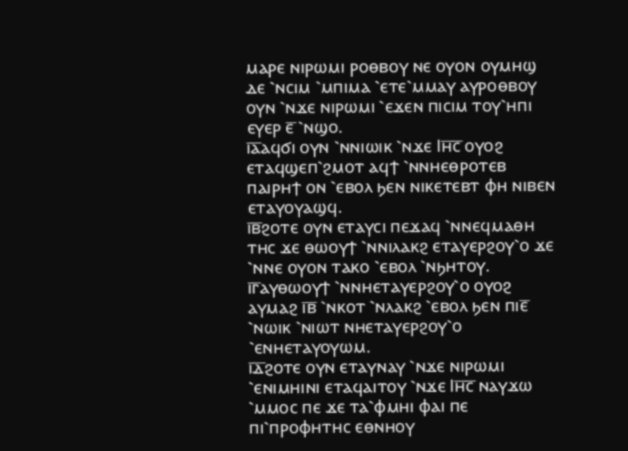ⲙⲁⲣⲉ ⲛⲓⲣⲱⲙⲓ ⲣⲟⲑⲃⲟⲩ ⲛⲉ ⲟⲩⲟⲛ ⲟⲩⲙⲏϣ ⲇⲉ ⳿ⲛⲥⲓⲙ ⳿ⲙⲡⲓⲙⲁ ⳿ⲉⲧⲉ⳿ⲙⲙⲁⲩ ⲁⲩⲣⲟⲑⲃⲟⲩ ⲟⲩⲛ ⳿ⲛϫⲉ ⲛⲓⲣⲱⲙⲓ ⳿ⲉϫⲉⲛ ⲡⲓⲥⲓⲙ ⲧⲟⲩ⳿ⲏⲡⲓ ⲉⲩⲉⲣ ⲉ̅ ⳿ⲛϣⲟ.
ⲓ̅ⲁ̅ⲁϥϭⲓ ⲟⲩⲛ ⳿ⲛⲛⲓⲱⲓⲕ ⳿ⲛϫⲉ Ⲓⲏ̅ⲥ̅ ⲟⲩⲟϩ ⲉⲧⲁϥϣⲉⲡ⳿ϩⲙⲟⲧ ⲁϥϯ ⳿ⲛⲛⲏⲉⲑⲣⲟⲧⲉⲃ ⲡⲁⲓⲣⲏϯ ⲟⲛ ⳿ⲉⲃⲟⲗ ϧⲉⲛ ⲛⲓⲕⲉⲧⲉⲃⲧ ⲫⲏ ⲛⲓⲃⲉⲛ ⲉⲧⲁⲩⲟⲩⲁϣϥ.
ⲓ̅ⲃ̅ϩⲟⲧⲉ ⲟⲩⲛ ⲉⲧⲁⲩⲥⲓ ⲡⲉϫⲁϥ ⳿ⲛⲛⲉϥⲙⲁⲑⲏ ⲧⲏⲥ ϫⲉ ⲑⲱⲟⲩϯ ⳿ⲛⲛⲓⲗⲁⲕϩ ⲉⲧⲁⲩⲉⲣϩⲟⲩ⳿ⲟ ϫⲉ ⳿ⲛⲛⲉ ⲟⲩⲟⲛ ⲧⲁⲕⲟ ⳿ⲉⲃⲟⲗ ⳿ⲛϧⲏⲧⲟⲩ.
ⲓ̅ⲅ̅ⲁⲩⲑⲱⲟⲩϯ ⳿ⲛⲛⲏⲉⲧⲁⲩⲉⲣϩⲟⲩ⳿ⲟ ⲟⲩⲟϩ ⲁⲩⲙⲁϩ ⲓ̅ⲃ̅ ⳿ⲛⲕⲟⲧ ⳿ⲛⲗⲁⲕϩ ⳿ⲉⲃⲟⲗ ϧⲉⲛ ⲡⲓⲉ̅ ⳿ⲛⲱⲓⲕ ⳿ⲛⲓⲱⲧ ⲛⲏⲉⲧⲁⲩⲉⲣϩⲟⲩ⳿ⲟ ⳿ⲉⲛⲏⲉⲧⲁⲩⲟⲩⲱⲙ.
ⲓ̅ⲇ̅ϩⲟⲧⲉ ⲟⲩⲛ ⲉⲧⲁⲩⲛⲁⲩ ⳿ⲛϫⲉ ⲛⲓⲣⲱⲙⲓ ⳿ⲉⲛⲓⲙⲏⲓⲛⲓ ⲉⲧⲁϥⲁⲓⲧⲟⲩ ⳿ⲛϫⲉ Ⲓⲏ̅ⲥ̅ ⲛⲁⲩϫⲱ ⳿ⲙⲙⲟⲥ ⲡⲉ ϫⲉ ⲧⲁ⳿ⲫⲙⲏⲓ ⲫⲁⲓ ⲡⲉ ⲡⲓ⳿ⲡⲣⲟⲫⲏⲧⲏⲥ ⲉⲑⲛⲏⲟⲩ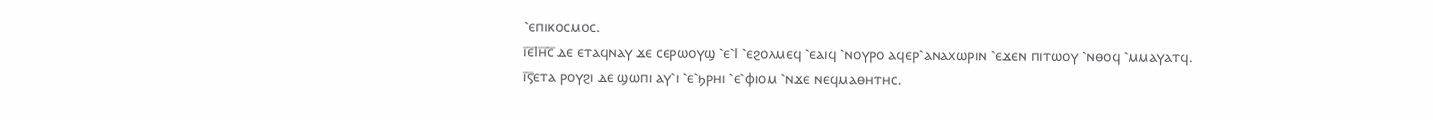⳿ⲉⲡⲓⲕⲟⲥⲙⲟⲥ.
ⲓ̅ⲉ̅Ⲓⲏ̅ⲥ̅ ⲇⲉ ⲉⲧⲁϥⲛⲁⲩ ϫⲉ ⲥⲉⲣⲱⲟⲩϣ ⳿ⲉ⳿Ⲓ ⳿ⲉϩⲟⲗⲙⲉϥ ⳿ⲉⲁⲓϥ ⳿ⲛⲟⲩⲣⲟ ⲁϥⲉⲣ⳿ⲁⲛⲁⲭⲱⲣⲓⲛ ⳿ⲉϫⲉⲛ ⲡⲓⲧⲱⲟⲩ ⳿ⲛⲑⲟϥ ⳿ⲙⲙⲁⲩⲁⲧϥ.
ⲓ̅ⲋ̅ⲉⲧⲁ ⲣⲟⲩϩⲓ ⲇⲉ ϣⲱⲡⲓ ⲁⲩ⳿ⲓ ⳿ⲉ⳿ϧⲣⲏⲓ ⳿ⲉ⳿ⲫⲓⲟⲙ ⳿ⲛϫⲉ ⲛⲉϥⲙⲁⲑⲏⲧⲏⲥ.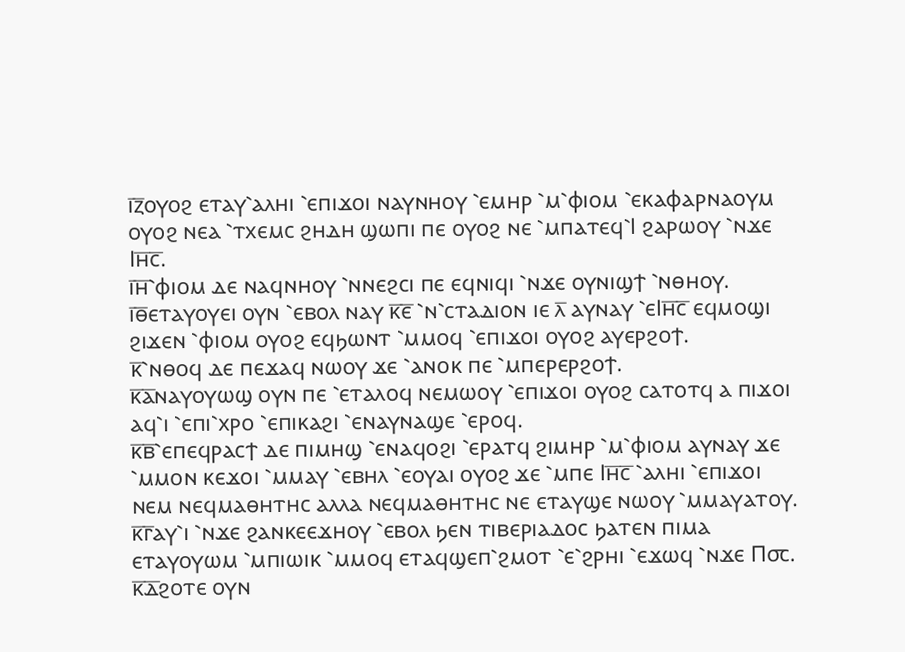ⲓ̅ⲍ̅ⲟⲩⲟϩ ⲉⲧⲁⲩ⳿ⲁⲗⲏⲓ ⳿ⲉⲡⲓϫⲟⲓ ⲛⲁⲩⲛⲏⲟⲩ ⳿ⲉⲙⲏⲣ ⳿ⲙ⳿ⲫⲓⲟⲙ ⳿ⲉⲕⲁⲫⲁⲣⲛⲁⲟⲩⲙ ⲟⲩⲟϩ ⲛⲉⲁ ⳿ⲧⲭⲉⲙⲥ ϩⲏⲇⲏ ϣⲱⲡⲓ ⲡⲉ ⲟⲩⲟϩ ⲛⲉ ⳿ⲙⲡⲁⲧⲉϥ⳿Ⲓ ϩⲁⲣⲱⲟⲩ ⳿ⲛϫⲉ Ⲓⲏ̅ⲥ̅.
ⲓ̅ⲏ̅⳿ⲫⲓⲟⲙ ⲇⲉ ⲛⲁϥⲛⲏⲟⲩ ⳿ⲛⲛⲉϩⲥⲓ ⲡⲉ ⲉϥⲛⲓϥⲓ ⳿ⲛϫⲉ ⲟⲩⲛⲓϣϯ ⳿ⲛⲑⲏⲟⲩ.
ⲓ̅ⲑ̅ⲉⲧⲁⲩⲟⲩⲉⲓ ⲟⲩⲛ ⳿ⲉⲃⲟⲗ ⲛⲁⲩ ⲕ̅ⲉ̅ ⳿ⲛ⳿ⲥⲧⲁⲇⲓⲟⲛ ⲓⲉ ⲗ̅ ⲁⲩⲛⲁⲩ ⳿ⲉⲒⲏ̅ⲥ̅ ⲉϥⲙⲟϣⲓ ϩⲓϫⲉⲛ ⳿ⲫⲓⲟⲙ ⲟⲩⲟϩ ⲉϥϧⲱⲛⲧ ⳿ⲙⲙⲟϥ ⳿ⲉⲡⲓϫⲟⲓ ⲟⲩⲟϩ ⲁⲩⲉⲣϩⲟϯ.
ⲕ̅⳿ⲛⲑⲟϥ ⲇⲉ ⲡⲉϫⲁϥ ⲛⲱⲟⲩ ϫⲉ ⳿ⲁⲛⲟⲕ ⲡⲉ ⳿ⲙⲡⲉⲣⲉⲣϩⲟϯ.
ⲕ̅ⲁ̅ⲛⲁⲩⲟⲩⲱϣ ⲟⲩⲛ ⲡⲉ ⳿ⲉⲧⲁⲗⲟϥ ⲛⲉⲙⲱⲟⲩ ⳿ⲉⲡⲓϫⲟⲓ ⲟⲩⲟϩ ⲥⲁⲧⲟⲧϥ ⲁ ⲡⲓϫⲟⲓ ⲁϥ⳿ⲓ ⳿ⲉⲡⲓ⳿ⲭⲣⲟ ⳿ⲉⲡⲓⲕⲁϩⲓ ⳿ⲉⲛⲁⲩⲛⲁϣⲉ ⳿ⲉⲣⲟϥ.
ⲕ̅ⲃ̅⳿ⲉⲡⲉϥⲣⲁⲥϯ ⲇⲉ ⲡⲓⲙⲏϣ ⳿ⲉⲛⲁϥⲟϩⲓ ⳿ⲉⲣⲁⲧϥ ϩⲓⲙⲏⲣ ⳿ⲙ⳿ⲫⲓⲟⲙ ⲁⲩⲛⲁⲩ ϫⲉ ⳿ⲙⲙⲟⲛ ⲕⲉϫⲟⲓ ⳿ⲙⲙⲁⲩ ⳿ⲉⲃⲏⲗ ⳿ⲉⲟⲩⲁⲓ ⲟⲩⲟϩ ϫⲉ ⳿ⲙⲡⲉ Ⲓⲏ̅ⲥ̅ ⳿ⲁⲗⲏⲓ ⳿ⲉⲡⲓϫⲟⲓ ⲛⲉⲙ ⲛⲉϥⲙⲁⲑⲏⲧⲏⲥ ⲁⲗⲗⲁ ⲛⲉϥⲙⲁⲑⲏⲧⲏⲥ ⲛⲉ ⲉⲧⲁⲩϣⲉ ⲛⲱⲟⲩ ⳿ⲙⲙⲁⲩⲁⲧⲟⲩ.
ⲕ̅ⲅ̅ⲁⲩ⳿ⲓ ⳿ⲛϫⲉ ϩⲁⲛⲕⲉⲉϫⲏⲟⲩ ⳿ⲉⲃⲟⲗ ϧⲉⲛ ⲧⲓⲃⲉⲣⲓⲁⲇⲟⲥ ϧⲁⲧⲉⲛ ⲡⲓⲙⲁ ⲉⲧⲁⲩⲟⲩⲱⲙ ⳿ⲙⲡⲓⲱⲓⲕ ⳿ⲙⲙⲟϥ ⲉⲧⲁϥϣⲉⲡ⳿ϩⲙⲟⲧ ⳿ⲉ⳿ϩⲣⲏⲓ ⳿ⲉϫⲱϥ ⳿ⲛϫⲉ Ⲡ⳪.
ⲕ̅ⲇ̅ϩⲟⲧⲉ ⲟⲩⲛ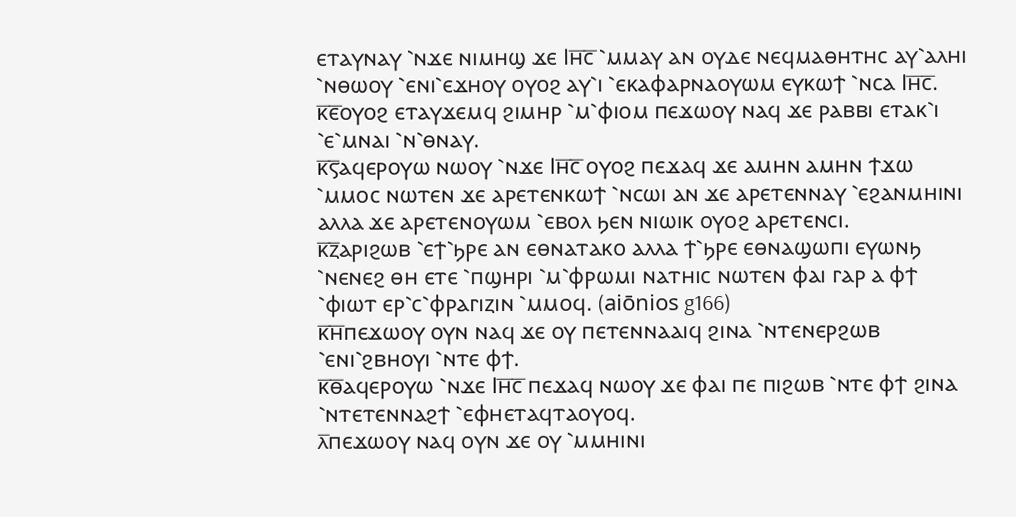ⲉⲧⲁⲩⲛⲁⲩ ⳿ⲛϫⲉ ⲛⲓⲙⲏϣ ϫⲉ Ⲓⲏ̅ⲥ̅ ⳿ⲙⲙⲁⲩ ⲁⲛ ⲟⲩⲇⲉ ⲛⲉϥⲙⲁⲑⲏⲧⲏⲥ ⲁⲩ⳿ⲁⲗⲏⲓ ⳿ⲛⲑⲱⲟⲩ ⳿ⲉⲛⲓ⳿ⲉϫⲏⲟⲩ ⲟⲩⲟϩ ⲁⲩ⳿ⲓ ⳿ⲉⲕⲁⲫⲁⲣⲛⲁⲟⲩⲱⲙ ⲉⲩⲕⲱϯ ⳿ⲛⲥⲁ Ⲓⲏ̅ⲥ̅.
ⲕ̅ⲉ̅ⲟⲩⲟϩ ⲉⲧⲁⲩϫⲉⲙϥ ϩⲓⲙⲏⲣ ⳿ⲙ⳿ⲫⲓⲟⲙ ⲡⲉϫⲱⲟⲩ ⲛⲁϥ ϫⲉ ⲣⲁⲃⲃⲓ ⲉⲧⲁⲕ⳿ⲓ ⳿ⲉ⳿ⲙⲛⲁⲓ ⳿ⲛ⳿ⲑⲛⲁⲩ.
ⲕ̅ⲋ̅ⲁϥⲉⲣⲟⲩⲱ ⲛⲱⲟⲩ ⳿ⲛϫⲉ Ⲓⲏ̅ⲥ̅ ⲟⲩⲟϩ ⲡⲉϫⲁϥ ϫⲉ ⲁⲙⲏⲛ ⲁⲙⲏⲛ ϯϫⲱ ⳿ⲙⲙⲟⲥ ⲛⲱⲧⲉⲛ ϫⲉ ⲁⲣⲉⲧⲉⲛⲕⲱϯ ⳿ⲛⲥⲱⲓ ⲁⲛ ϫⲉ ⲁⲣⲉⲧⲉⲛⲛⲁⲩ ⳿ⲉϩⲁⲛⲙⲏⲓⲛⲓ ⲁⲗⲗⲁ ϫⲉ ⲁⲣⲉⲧⲉⲛⲟⲩⲱⲙ ⳿ⲉⲃⲟⲗ ϧⲉⲛ ⲛⲓⲱⲓⲕ ⲟⲩⲟϩ ⲁⲣⲉⲧⲉⲛⲥⲓ.
ⲕ̅ⲍ̅ⲁⲣⲓϩⲱⲃ ⳿ⲉϯ⳿ϧⲣⲉ ⲁⲛ ⲉⲑⲛⲁⲧⲁⲕⲟ ⲁⲗⲗⲁ ϯ⳿ϧⲣⲉ ⲉⲑⲛⲁϣⲱⲡⲓ ⲉⲩⲱⲛϧ ⳿ⲛⲉⲛⲉϩ ⲑⲏ ⲉⲧⲉ ⳿ⲡϣⲏⲣⲓ ⳿ⲙ⳿ⲫⲣⲱⲙⲓ ⲛⲁⲧⲏⲓⲥ ⲛⲱⲧⲉⲛ ⲫⲁⲓ ⲅⲁⲣ ⲁ ⲫϯ ⳿ⲫⲓⲱⲧ ⲉⲣ⳿ⲥ⳿ⲫⲣⲁⲅⲓⲍⲓⲛ ⳿ⲙⲙⲟϥ. (aiōnios g166)
ⲕ̅ⲏ̅ⲡⲉϫⲱⲟⲩ ⲟⲩⲛ ⲛⲁϥ ϫⲉ ⲟⲩ ⲡⲉⲧⲉⲛⲛⲁⲁⲓϥ ϩⲓⲛⲁ ⳿ⲛⲧⲉⲛⲉⲣϩⲱⲃ ⳿ⲉⲛⲓ⳿ϩⲃⲏⲟⲩⲓ ⳿ⲛⲧⲉ ⲫϯ.
ⲕ̅ⲑ̅ⲁϥⲉⲣⲟⲩⲱ ⳿ⲛϫⲉ Ⲓⲏ̅ⲥ̅ ⲡⲉϫⲁϥ ⲛⲱⲟⲩ ϫⲉ ⲫⲁⲓ ⲡⲉ ⲡⲓϩⲱⲃ ⳿ⲛⲧⲉ ⲫϯ ϩⲓⲛⲁ ⳿ⲛⲧⲉⲧⲉⲛⲛⲁϩϯ ⳿ⲉⲫⲏⲉⲧⲁϥⲧⲁⲟⲩⲟϥ.
ⲗ̅ⲡⲉϫⲱⲟⲩ ⲛⲁϥ ⲟⲩⲛ ϫⲉ ⲟⲩ ⳿ⲙⲙⲏⲓⲛⲓ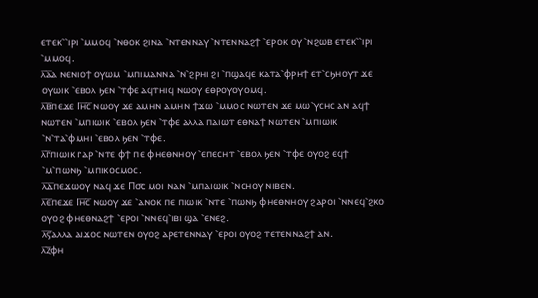ⲉⲧⲉⲕ⳿⳿ⲓⲣⲓ ⳿ⲙⲙⲟϥ ⳿ⲛⲑⲟⲕ ϩⲓⲛⲁ ⳿ⲛⲧⲉⲛⲛⲁⲩ ⳿ⲛⲧⲉⲛⲛⲁϩϯ ⳿ⲉⲣⲟⲕ ⲟⲩ ⳿ⲛϩⲱⲃ ⲉⲧⲉⲕ⳿⳿ⲓⲣⲓ ⳿ⲙⲙⲟϥ.
ⲗ̅ⲁ̅ⲁ ⲛⲉⲛⲓⲟϯ ⲟⲩⲱⲙ ⳿ⲙⲡⲓⲙⲁⲛⲛⲁ ⳿ⲛ⳿ϩⲣⲏⲓ ϩⲓ ⳿ⲡϣⲁϥⲉ ⲕⲁⲧⲁ⳿ⲫⲣⲏϯ ⲉⲧ⳿ⲥϧⲏⲟⲩⲧ ϫⲉ ⲟⲩⲱⲓⲕ ⳿ⲉⲃⲟⲗ ϧⲉⲛ ⳿ⲧⲫⲉ ⲁϥⲧⲏⲓϥ ⲛⲱⲟⲩ ⲉⲑⲣⲟⲩⲟⲩⲟⲙϥ.
ⲗ̅ⲃ̅ⲡⲉϫⲉ Ⲓⲏ̅ⲥ̅ ⲛⲱⲟⲩ ϫⲉ ⲁⲙⲏⲛ ⲁⲙⲏⲛ ϯϫⲱ ⳿ⲙⲙⲟⲥ ⲛⲱⲧⲉⲛ ϫⲉ ⲙⲱ⳿ⲩⲥⲏⲥ ⲁⲛ ⲁϥϯ ⲛⲱⲧⲉⲛ ⳿ⲙⲡⲓⲱⲓⲕ ⳿ⲉⲃⲟⲗ ϧⲉⲛ ⳿ⲧⲫⲉ ⲁⲗⲗⲁ ⲡⲁⲓⲱⲧ ⲉⲑⲛⲁϯ ⲛⲱⲧⲉⲛ ⳿ⲙⲡⲓⲱⲓⲕ ⳿ⲛ⳿ⲧⲁ⳿ⲫⲙⲏⲓ ⳿ⲉⲃⲟⲗ ϧⲉⲛ ⳿ⲧⲫⲉ.
ⲗ̅ⲅ̅ⲡⲓⲱⲓⲕ ⲅⲁⲣ ⳿ⲛⲧⲉ ⲫϯ ⲡⲉ ⲫⲏⲉⲑⲛⲏⲟⲩ ⳿ⲉⲡⲉⲥⲏⲧ ⳿ⲉⲃⲟⲗ ϧⲉⲛ ⳿ⲧⲫⲉ ⲟⲩⲟϩ ⲉϥϯ ⳿ⲙ⳿ⲡⲱⲛϧ ⳿ⲙⲡⲓⲕⲟⲥⲙⲟⲥ.
ⲗ̅ⲇ̅ⲡⲉϫⲱⲟⲩ ⲛⲁϥ ϫⲉ Ⲡ⳪ ⲙⲟⲓ ⲛⲁⲛ ⳿ⲙⲡⲁⲓⲱⲓⲕ ⳿ⲛⲥⲏⲟⲩ ⲛⲓⲃⲉⲛ.
ⲗ̅ⲉ̅ⲡⲉϫⲉ Ⲓⲏ̅ⲥ̅ ⲛⲱⲟⲩ ϫⲉ ⳿ⲁⲛⲟⲕ ⲡⲉ ⲡⲓⲱⲓⲕ ⳿ⲛⲧⲉ ⳿ⲡⲱⲛϧ ⲫⲏⲉⲑⲛⲏⲟⲩ ϩⲁⲣⲟⲓ ⳿ⲛⲛⲉϥ⳿ϩⲕⲟ ⲟⲩⲟϩ ⲫⲏⲉⲑⲛⲁϩϯ ⳿ⲉⲣⲟⲓ ⳿ⲛⲛⲉϥ⳿ⲓⲃⲓ ϣⲁ ⳿ⲉⲛⲉϩ.
ⲗ̅ⲋ̅ⲁⲗⲗⲁ ⲁⲓϫⲟⲥ ⲛⲱⲧⲉⲛ ⲟⲩⲟϩ ⲁⲣⲉⲧⲉⲛⲛⲁⲩ ⳿ⲉⲣⲟⲓ ⲟⲩⲟϩ ⲧⲉⲧⲉⲛⲛⲁϩϯ ⲁⲛ.
ⲗ̅ⲍ̅ⲫⲏ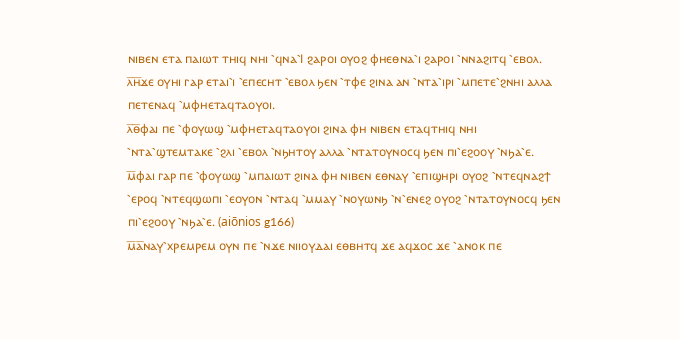ⲛⲓⲃⲉⲛ ⲉⲧⲁ ⲡⲁⲓⲱⲧ ⲧⲏⲓϥ ⲛⲏⲓ ⳿ϥⲛⲁ⳿Ⲓ ϩⲁⲣⲟⲓ ⲟⲩⲟϩ ⲫⲏⲉⲑⲛⲁ⳿ⲓ ϩⲁⲣⲟⲓ ⳿ⲛⲛⲁϩⲓⲧϥ ⳿ⲉⲃⲟⲗ.
ⲗ̅ⲏ̅ϫⲉ ⲟⲩⲏⲓ ⲅⲁⲣ ⲉⲧⲁⲓ⳿ⲓ ⳿ⲉⲡⲉⲥⲏⲧ ⳿ⲉⲃⲟⲗ ϧⲉⲛ ⳿ⲧⲫⲉ ϩⲓⲛⲁ ⲁⲛ ⳿ⲛⲧⲁ⳿ⲓⲣⲓ ⳿ⲙⲡⲉⲧⲉ⳿ϩⲛⲏⲓ ⲁⲗⲗⲁ ⲡⲉⲧⲉⲛⲁϥ ⳿ⲙⲫⲏⲉⲧⲁϥⲧⲁⲟⲩⲟⲓ.
ⲗ̅ⲑ̅ⲫⲁⲓ ⲡⲉ ⳿ⲫⲟⲩⲱϣ ⳿ⲙⲫⲏⲉⲧⲁϥⲧⲁⲟⲩⲟⲓ ϩⲓⲛⲁ ⲫⲏ ⲛⲓⲃⲉⲛ ⲉⲧⲁϥⲧⲏⲓϥ ⲛⲏⲓ ⳿ⲛⲧⲁ⳿ϣⲧⲉⲙⲧⲁⲕⲉ ⳿ϩⲗⲓ ⳿ⲉⲃⲟⲗ ⳿ⲛϧⲏⲧⲟⲩ ⲁⲗⲗⲁ ⳿ⲛⲧⲁⲧⲟⲩⲛⲟⲥϥ ϧⲉⲛ ⲡⲓ⳿ⲉϩⲟⲟⲩ ⳿ⲛϧⲁ⳿ⲉ.
ⲙ̅ⲫⲁⲓ ⲅⲁⲣ ⲡⲉ ⳿ⲫⲟⲩⲱϣ ⳿ⲙⲡⲁⲓⲱⲧ ϩⲓⲛⲁ ⲫⲏ ⲛⲓⲃⲉⲛ ⲉⲑⲛⲁⲩ ⳿ⲉⲡⲓϣⲏⲣⲓ ⲟⲩⲟϩ ⳿ⲛⲧⲉϥⲛⲁϩϯ ⳿ⲉⲣⲟϥ ⳿ⲛⲧⲉϥϣⲱⲡⲓ ⳿ⲉⲟⲩⲟⲛ ⳿ⲛⲧⲁϥ ⳿ⲙⲙⲁⲩ ⳿ⲛⲟⲩⲱⲛϧ ⳿ⲛ⳿ⲉⲛⲉϩ ⲟⲩⲟϩ ⳿ⲛⲧⲁⲧⲟⲩⲛⲟⲥϥ ϧⲉⲛ ⲡⲓ⳿ⲉϩⲟⲟⲩ ⳿ⲛϧⲁ⳿ⲉ. (aiōnios g166)
ⲙ̅ⲁ̅ⲛⲁⲩ⳿ⲭⲣⲉⲙⲣⲉⲙ ⲟⲩⲛ ⲡⲉ ⳿ⲛϫⲉ ⲛⲓⲓⲟⲩⲇⲁⲓ ⲉⲑⲃⲏⲧϥ ϫⲉ ⲁϥϫⲟⲥ ϫⲉ ⳿ⲁⲛⲟⲕ ⲡⲉ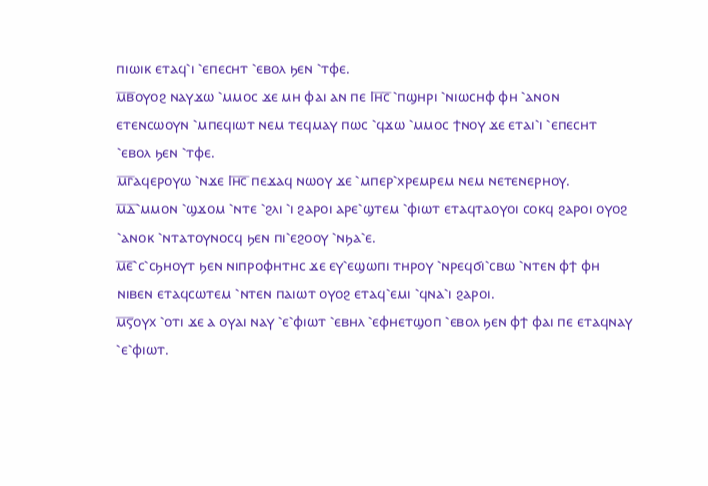ⲡⲓⲱⲓⲕ ⲉⲧⲁϥ⳿ⲓ ⳿ⲉⲡⲉⲥⲏⲧ ⳿ⲉⲃⲟⲗ ϧⲉⲛ ⳿ⲧⲫⲉ.
ⲙ̅ⲃ̅ⲟⲩⲟϩ ⲛⲁⲩϫⲱ ⳿ⲙⲙⲟⲥ ϫⲉ ⲙⲏ ⲫⲁⲓ ⲁⲛ ⲡⲉ Ⲓⲏ̅ⲥ̅ ⳿ⲡϣⲏⲣⲓ ⳿ⲛⲓⲱⲥⲏⲫ ⲫⲏ ⳿ⲁⲛⲟⲛ ⲉⲧⲉⲛⲥⲱⲟⲩⲛ ⳿ⲙⲡⲉϥⲓⲱⲧ ⲛⲉⲙ ⲧⲉϥⲙⲁⲩ ⲡⲱⲥ ⳿ϥϫⲱ ⳿ⲙⲙⲟⲥ ϯⲛⲟⲩ ϫⲉ ⲉⲧⲁⲓ⳿ⲓ ⳿ⲉⲡⲉⲥⲏⲧ ⳿ⲉⲃⲟⲗ ϧⲉⲛ ⳿ⲧⲫⲉ.
ⲙ̅ⲅ̅ⲁϥⲉⲣⲟⲩⲱ ⳿ⲛϫⲉ Ⲓⲏ̅ⲥ̅ ⲡⲉϫⲁϥ ⲛⲱⲟⲩ ϫⲉ ⳿ⲙⲡⲉⲣ⳿ⲭⲣⲉⲙⲣⲉⲙ ⲛⲉⲙ ⲛⲉⲧⲉⲛⲉⲣⲏⲟⲩ.
ⲙ̅ⲇ̅⳿ⲙⲙⲟⲛ ⳿ϣϫⲟⲙ ⳿ⲛⲧⲉ ⳿ϩⲗⲓ ⳿ⲓ ϩⲁⲣⲟⲓ ⲁⲣⲉ⳿ϣⲧⲉⲙ ⳿ⲫⲓⲱⲧ ⲉⲧⲁϥⲧⲁⲟⲩⲟⲓ ⲥⲟⲕϥ ϩⲁⲣⲟⲓ ⲟⲩⲟϩ ⳿ⲁⲛⲟⲕ ⳿ⲛⲧⲁⲧⲟⲩⲛⲟⲥϥ ϧⲉⲛ ⲡⲓ⳿ⲉϩⲟⲟⲩ ⳿ⲛϧⲁ⳿ⲉ.
ⲙ̅ⲉ̅⳿ⲥ⳿ⲥϧⲏⲟⲩⲧ ϧⲉⲛ ⲛⲓⲡⲣⲟⲫⲏⲧⲏⲥ ϫⲉ ⲉⲩ⳿ⲉϣⲱⲡⲓ ⲧⲏⲣⲟⲩ ⳿ⲛⲣⲉϥϭⲓ⳿ⲥⲃⲱ ⳿ⲛⲧⲉⲛ ⲫϯ ⲫⲏ ⲛⲓⲃⲉⲛ ⲉⲧⲁϥⲥⲱⲧⲉⲙ ⳿ⲛⲧⲉⲛ ⲡⲁⲓⲱⲧ ⲟⲩⲟϩ ⲉⲧⲁϥ⳿ⲉⲙⲓ ⳿ϥⲛⲁ⳿ⲓ ϩⲁⲣⲟⲓ.
ⲙ̅ⲋ̅ⲟⲩⲭ ⳿ⲟⲧⲓ ϫⲉ ⲁ ⲟⲩⲁⲓ ⲛⲁⲩ ⳿ⲉ⳿ⲫⲓⲱⲧ ⳿ⲉⲃⲏⲗ ⳿ⲉⲫⲏⲉⲧϣⲟⲡ ⳿ⲉⲃⲟⲗ ϧⲉⲛ ⲫϯ ⲫⲁⲓ ⲡⲉ ⲉⲧⲁϥⲛⲁⲩ ⳿ⲉ⳿ⲫⲓⲱⲧ.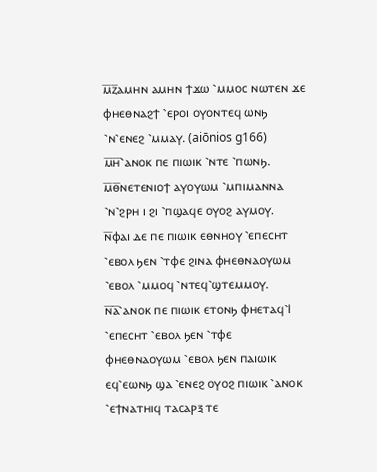ⲙ̅ⲍ̅ⲁⲙⲏⲛ ⲁⲙⲏⲛ ϯϫⲱ ⳿ⲙⲙⲟⲥ ⲛⲱⲧⲉⲛ ϫⲉ ⲫⲏⲉⲑⲛⲁϩϯ ⳿ⲉⲣⲟⲓ ⲟⲩⲟⲛⲧⲉϥ ⲱⲛϧ ⳿ⲛ⳿ⲉⲛⲉϩ ⳿ⲙⲙⲁⲩ. (aiōnios g166)
ⲙ̅ⲏ̅⳿ⲁⲛⲟⲕ ⲡⲉ ⲡⲓⲱⲓⲕ ⳿ⲛⲧⲉ ⳿ⲡⲱⲛϧ.
ⲙ̅ⲑ̅ⲛⲉⲧⲉⲛⲓⲟϯ ⲁⲩⲟⲩⲱⲙ ⳿ⲙⲡⲓⲙⲁⲛⲛⲁ ⳿ⲛ⳿ϩⲣⲏ ⲓ ϩⲓ ⳿ⲡϣⲁϥⲉ ⲟⲩⲟϩ ⲁⲩⲙⲟⲩ.
ⲛ̅ⲫⲁⲓ ⲇⲉ ⲡⲉ ⲡⲓⲱⲓⲕ ⲉⲑⲛⲏⲟⲩ ⳿ⲉⲡⲉⲥⲏⲧ ⳿ⲉⲃⲟⲗ ϧⲉⲛ ⳿ⲧⲫⲉ ϩⲓⲛⲁ ⲫⲏⲉⲑⲛⲁⲟⲩⲱⲙ ⳿ⲉⲃⲟⲗ ⳿ⲙⲙⲟϥ ⳿ⲛⲧⲉϥ⳿ϣⲧⲉⲙⲙⲟⲩ.
ⲛ̅ⲁ̅⳿ⲁⲛⲟⲕ ⲡⲉ ⲡⲓⲱⲓⲕ ⲉⲧⲟⲛϧ ⲫⲏⲉⲧⲁϥ⳿Ⲓ ⳿ⲉⲡⲉⲥⲏⲧ ⳿ⲉⲃⲟⲗ ϧⲉⲛ ⳿ⲧⲫⲉ ⲫⲏⲉⲑⲛⲁⲟⲩⲱⲙ ⳿ⲉⲃⲟⲗ ϧⲉⲛ ⲡⲁⲓⲱⲓⲕ ⲉϥ⳿ⲉⲱⲛϧ ϣⲁ ⳿ⲉⲛⲉϩ ⲟⲩⲟϩ ⲡⲓⲱⲓⲕ ⳿ⲁⲛⲟⲕ ⳿ⲉϯⲛⲁⲧⲏⲓϥ ⲧⲁⲥⲁⲣⲝ ⲧⲉ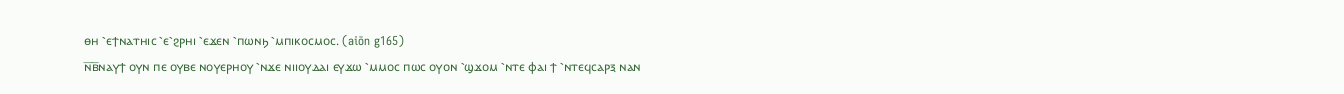ⲑⲏ ⳿ⲉϯⲛⲁⲧⲏⲓⲥ ⳿ⲉ⳿ϩⲣⲏⲓ ⳿ⲉϫⲉⲛ ⳿ⲡⲱⲛϧ ⳿ⲙⲡⲓⲕⲟⲥⲙⲟⲥ. (aiōn g165)
ⲛ̅ⲃ̅ⲛⲁⲩϯ ⲟⲩⲛ ⲡⲉ ⲟⲩⲃⲉ ⲛⲟⲩⲉⲣⲏⲟⲩ ⳿ⲛϫⲉ ⲛⲓⲓⲟⲩⲇⲁⲓ ⲉⲩϫⲱ ⳿ⲙⲙⲟⲥ ⲡⲱⲥ ⲟⲩⲟⲛ ⳿ϣϫⲟⲙ ⳿ⲛⲧⲉ ⲫⲁⲓ ϯ ⳿ⲛⲧⲉϥⲥⲁⲣⲝ ⲛⲁⲛ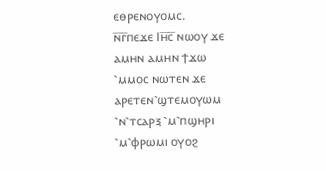ⲉⲑⲣⲉⲛⲟⲩⲟⲙⲥ.
ⲛ̅ⲅ̅ⲡⲉϫⲉ Ⲓⲏ̅ⲥ̅ ⲛⲱⲟⲩ ϫⲉ ⲁⲙⲏⲛ ⲁⲙⲏⲛ ϯϫⲱ ⳿ⲙⲙⲟⲥ ⲛⲱⲧⲉⲛ ϫⲉ ⲁⲣⲉⲧⲉⲛ⳿ϣⲧⲉⲙⲟⲩⲱⲙ ⳿ⲛ⳿ⲧⲥⲁⲣⲝ ⳿ⲙ⳿ⲡϣⲏⲣⲓ ⳿ⲙ⳿ⲫⲣⲱⲙⲓ ⲟⲩⲟϩ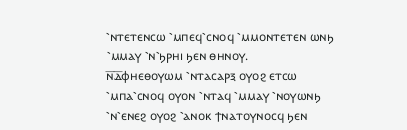⳿ⲛⲧⲉⲧⲉⲛⲥⲱ ⳿ⲙⲡⲉϥ⳿ⲥⲛⲟϥ ⳿ⲙⲙⲟⲛⲧⲉⲧⲉⲛ ⲱⲛϧ ⳿ⲙⲙⲁⲩ ⳿ⲛ⳿ϧⲣⲏⲓ ϧⲉⲛ ⲑⲏⲛⲟⲩ.
ⲛ̅ⲇ̅ⲫⲏⲉⲑⲟⲩⲱⲙ ⳿ⲛⲧⲁⲥⲁⲣⲝ ⲟⲩⲟϩ ⲉⲧⲥⲱ ⳿ⲙⲡⲁ⳿ⲥⲛⲟϥ ⲟⲩⲟⲛ ⳿ⲛⲧⲁϥ ⳿ⲙⲙⲁⲩ ⳿ⲛⲟⲩⲱⲛϧ ⳿ⲛ⳿ⲉⲛⲉϩ ⲟⲩⲟϩ ⳿ⲁⲛⲟⲕ ϯⲛⲁⲧⲟⲩⲛⲟⲥϥ ϧⲉⲛ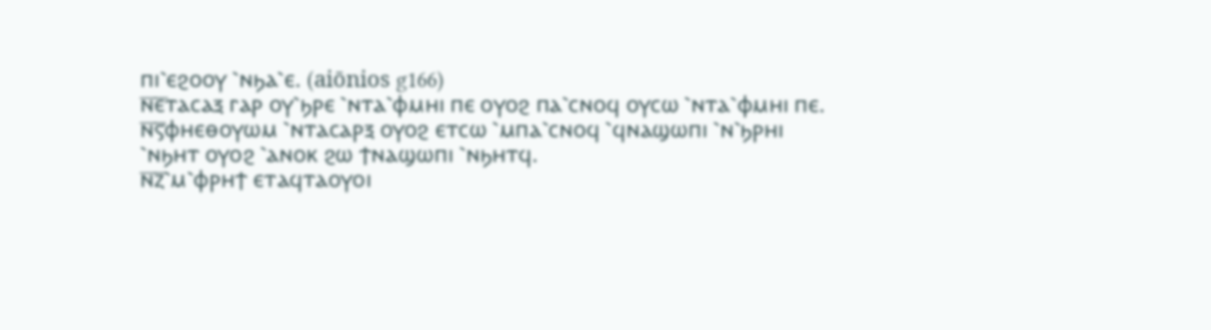ⲡⲓ⳿ⲉϩⲟⲟⲩ ⳿ⲛϧⲁ⳿ⲉ. (aiōnios g166)
ⲛ̅ⲉ̅ⲧⲁⲥⲁⲝ ⲅⲁⲣ ⲟⲩ⳿ϧⲣⲉ ⳿ⲛⲧⲁ⳿ⲫⲙⲏⲓ ⲡⲉ ⲟⲩⲟϩ ⲡⲁ⳿ⲥⲛⲟϥ ⲟⲩⲥⲱ ⳿ⲛⲧⲁ⳿ⲫⲙⲏⲓ ⲡⲉ.
ⲛ̅ⲋ̅ⲫⲏⲉⲑⲟⲩⲱⲙ ⳿ⲛⲧⲁⲥⲁⲣⲝ ⲟⲩⲟϩ ⲉⲧⲥⲱ ⳿ⲙⲡⲁ⳿ⲥⲛⲟϥ ⳿ϥⲛⲁϣⲱⲡⲓ ⳿ⲛ⳿ϧⲣⲏⲓ ⳿ⲛϧⲏⲧ ⲟⲩⲟϩ ⳿ⲁⲛⲟⲕ ϩⲱ ϯⲛⲁϣⲱⲡⲓ ⳿ⲛϧⲏⲧϥ.
ⲛ̅ⲍ̅⳿ⲙ⳿ⲫⲣⲏϯ ⲉⲧⲁϥⲧⲁⲟⲩⲟⲓ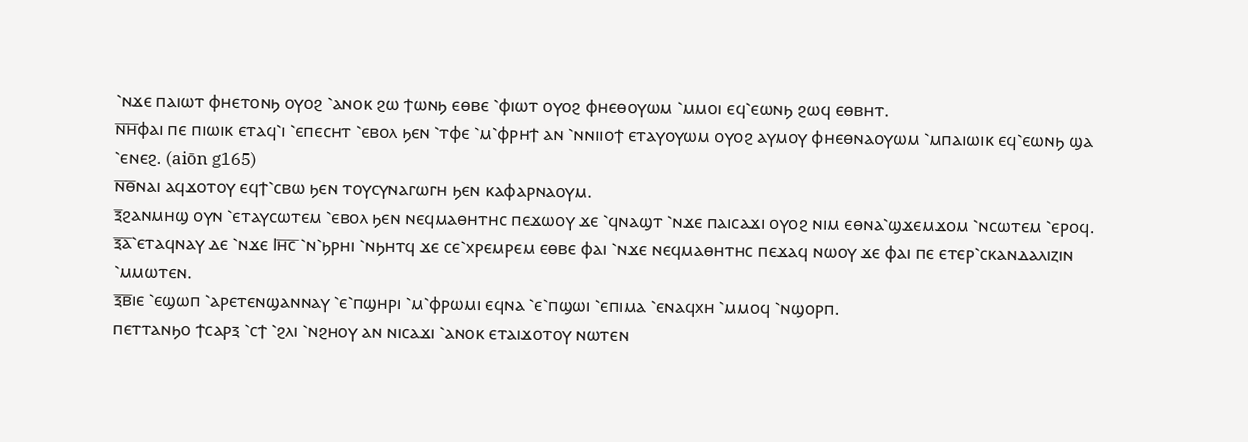⳿ⲛϫⲉ ⲡⲁⲓⲱⲧ ⲫⲏⲉⲧⲟⲛϧ ⲟⲩⲟϩ ⳿ⲁⲛⲟⲕ ϩⲱ ϯⲱⲛϧ ⲉⲑⲃⲉ ⳿ⲫⲓⲱⲧ ⲟⲩⲟϩ ⲫⲏⲉⲑⲟⲩⲱⲙ ⳿ⲙⲙⲟⲓ ⲉϥ⳿ⲉⲱⲛϧ ϩⲱϥ ⲉⲑⲃⲏⲧ.
ⲛ̅ⲏ̅ⲫⲁⲓ ⲡⲉ ⲡⲓⲱⲓⲕ ⲉⲧⲁϥ⳿ⲓ ⳿ⲉⲡⲉⲥⲏⲧ ⳿ⲉⲃⲟⲗ ϧⲉⲛ ⳿ⲧⲫⲉ ⳿ⲙ⳿ⲫⲣⲏϯ ⲁⲛ ⳿ⲛⲛⲓⲓⲟϯ ⲉⲧⲁⲩⲟⲩⲱⲙ ⲟⲩⲟϩ ⲁⲩⲙⲟⲩ ⲫⲏⲉⲑⲛⲁⲟⲩⲱⲙ ⳿ⲙⲡⲁⲓⲱⲓⲕ ⲉϥ⳿ⲉⲱⲛϧ ϣⲁ ⳿ⲉⲛⲉϩ. (aiōn g165)
ⲛ̅ⲑ̅ⲛⲁⲓ ⲁϥϫⲟⲧⲟⲩ ⲉϥϯ⳿ⲥⲃⲱ ϧⲉⲛ ⲧⲟⲩⲥⲩⲛⲁⲅⲱⲅⲏ ϧⲉⲛ ⲕⲁⲫⲁⲣⲛⲁⲟⲩⲙ.
ⲝ̅ϩⲁⲛⲙⲏϣ ⲟⲩⲛ ⳿ⲉⲧⲁⲩⲥⲱⲧⲉⲙ ⳿ⲉⲃⲟⲗ ϧⲉⲛ ⲛⲉϥⲙⲁⲑⲏⲧⲏⲥ ⲡⲉϫⲱⲟⲩ ϫⲉ ⳿ϥⲛⲁϣⲧ ⳿ⲛϫⲉ ⲡⲁⲓⲥⲁϫⲓ ⲟⲩⲟϩ ⲛⲓⲙ ⲉⲑⲛⲁ⳿ϣϫⲉⲙϫⲟⲙ ⳿ⲛⲥⲱⲧⲉⲙ ⳿ⲉⲣⲟϥ.
ⲝ̅ⲁ̅⳿ⲉⲧⲁϥⲛⲁⲩ ⲇⲉ ⳿ⲛϫⲉ Ⲓⲏ̅ⲥ̅ ⳿ⲛ⳿ϧⲣⲏⲓ ⳿ⲛϧⲏⲧϥ ϫⲉ ⲥⲉ⳿ⲭⲣⲉⲙⲣⲉⲙ ⲉⲑⲃⲉ ⲫⲁⲓ ⳿ⲛϫⲉ ⲛⲉϥⲙⲁⲑⲏⲧⲏⲥ ⲡⲉϫⲁϥ ⲛⲱⲟⲩ ϫⲉ ⲫⲁⲓ ⲡⲉ ⲉⲧⲉⲣ⳿ⲥⲕⲁⲛⲇⲁⲗⲓⲍⲓⲛ ⳿ⲙⲙⲱⲧⲉⲛ.
ⲝ̅ⲃ̅ⲓⲉ ⳿ⲉϣⲱⲡ ⳿ⲁⲣⲉⲧⲉⲛϣⲁⲛⲛⲁⲩ ⳿ⲉ⳿ⲡϣⲏⲣⲓ ⳿ⲙ⳿ⲫⲣⲱⲙⲓ ⲉϥⲛⲁ ⳿ⲉ⳿ⲡϣⲱⲓ ⳿ⲉⲡⲓⲙⲁ ⳿ⲉⲛⲁϥⲭⲏ ⳿ⲙⲙⲟϥ ⳿ⲛϣⲟⲣⲡ.
ⲡⲉⲧⲧⲁⲛϧⲟ ϯⲥⲁⲣⲝ ⳿ⲥϯ ⳿ϩⲗⲓ ⳿ⲛϩⲏⲟⲩ ⲁⲛ ⲛⲓⲥⲁϫⲓ ⳿ⲁⲛⲟⲕ ⲉⲧⲁⲓϫⲟⲧⲟⲩ ⲛⲱⲧⲉⲛ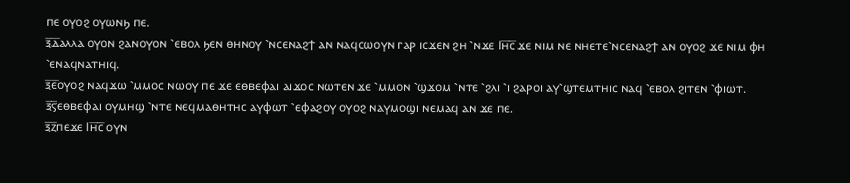ⲡⲉ ⲟⲩⲟϩ ⲟⲩⲱⲛϧ ⲡⲉ.
ⲝ̅ⲇ̅ⲁⲗⲗⲁ ⲟⲩⲟⲛ ϩⲁⲛⲟⲩⲟⲛ ⳿ⲉⲃⲟⲗ ϧⲉⲛ ⲑⲏⲛⲟⲩ ⳿ⲛⲥⲉⲛⲁϩϯ ⲁⲛ ⲛⲁϥⲥⲱⲟⲩⲛ ⲅⲁⲣ ⲓⲥϫⲉⲛ ϩⲏ ⳿ⲛϫⲉ Ⲓⲏ̅ⲥ̅ ϫⲉ ⲛⲓⲙ ⲛⲉ ⲛⲏⲉⲧⲉ⳿ⲛⲥⲉⲛⲁϩϯ ⲁⲛ ⲟⲩⲟϩ ϫⲉ ⲛⲓⲙ ⲫⲏ ⳿ⲉⲛⲁϥⲛⲁⲧⲏⲓϥ.
ⲝ̅ⲉ̅ⲟⲩⲟϩ ⲛⲁϥϫⲱ ⳿ⲙⲙⲟⲥ ⲛⲱⲟⲩ ⲡⲉ ϫⲉ ⲉⲑⲃⲉⲫⲁⲓ ⲁⲓϫⲟⲥ ⲛⲱⲧⲉⲛ ϫⲉ ⳿ⲙⲙⲟⲛ ⳿ϣϫⲟⲙ ⳿ⲛⲧⲉ ⳿ϩⲗⲓ ⳿ⲓ ϩⲁⲣⲟⲓ ⲁⲩ⳿ϣⲧⲉⲙⲧⲏⲓⲥ ⲛⲁϥ ⳿ⲉⲃⲟⲗ ϩⲓⲧⲉⲛ ⳿ⲫⲓⲱⲧ.
ⲝ̅ⲋ̅ⲉⲑⲃⲉⲫⲁⲓ ⲟⲩⲙⲏϣ ⳿ⲛⲧⲉ ⲛⲉϥⲙⲁⲑⲏⲧⲏⲥ ⲁⲩⲫⲱⲧ ⳿ⲉⲫⲁϩⲟⲩ ⲟⲩⲟϩ ⲛⲁⲩⲙⲟϣⲓ ⲛⲉⲙⲁϥ ⲁⲛ ϫⲉ ⲡⲉ.
ⲝ̅ⲍ̅ⲡⲉϫⲉ Ⲓⲏ̅ⲥ̅ ⲟⲩⲛ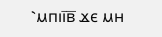⳿ⲙⲡⲓⲓ̅ⲃ̅ ϫⲉ ⲙⲏ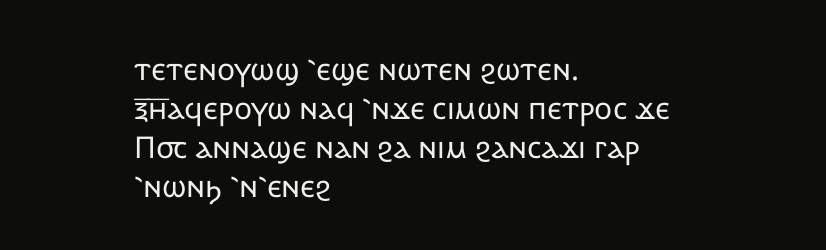ⲧⲉⲧⲉⲛⲟⲩⲱϣ ⳿ⲉϣⲉ ⲛⲱⲧⲉⲛ ϩⲱⲧⲉⲛ.
ⲝ̅ⲏ̅ⲁϥⲉⲣⲟⲩⲱ ⲛⲁϥ ⳿ⲛϫⲉ ⲥⲓⲙⲱⲛ ⲡⲉⲧⲣⲟⲥ ϫⲉ Ⲡ⳪ ⲁⲛⲛⲁϣⲉ ⲛⲁⲛ ϩⲁ ⲛⲓⲙ ϩⲁⲛⲥⲁϫⲓ ⲅⲁⲣ ⳿ⲛⲱⲛϧ ⳿ⲛ⳿ⲉⲛⲉϩ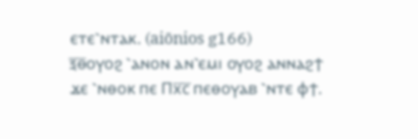ⲉⲧⲉ⳿ⲛⲧⲁⲕ. (aiōnios g166)
ⲝ̅ⲑ̅ⲟⲩⲟϩ ⳿ⲁⲛⲟⲛ ⲁⲛ⳿ⲉⲙⲓ ⲟⲩⲟϩ ⲁⲛⲛⲁϩϯ ϫⲉ ⳿ⲛⲑⲟⲕ ⲡⲉ Ⲡⲭ̅ⲥ̅ ⲡⲉⲑⲟⲩⲁⲃ ⳿ⲛⲧⲉ ⲫϯ.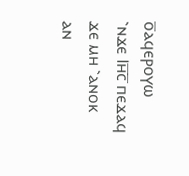ⲟ̅ⲁϥⲉⲣⲟⲩⲱ ⳿ⲛϫⲉ Ⲓⲏ̅ⲥ̅ ⲡⲉϫⲁϥ ϫⲉ ⲙⲏ ⳿ⲁⲛⲟⲕ ⲁⲛ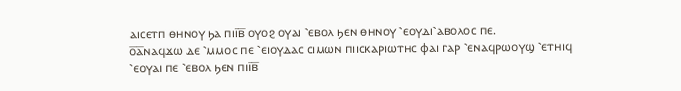ⲁⲓⲥⲉⲧⲡ ⲑⲏⲛⲟⲩ ϧⲁ ⲡⲓⲓ̅ⲃ̅ ⲟⲩⲟϩ ⲟⲩⲁⲓ ⳿ⲉⲃⲟⲗ ϧⲉⲛ ⲑⲏⲛⲟⲩ ⳿ⲉⲟⲩⲇⲓ⳿ⲁⲃⲟⲗⲟⲥ ⲡⲉ.
ⲟ̅ⲁ̅ⲛⲁϥϫⲱ ⲇⲉ ⳿ⲙⲙⲟⲥ ⲡⲉ ⳿ⲉⲓⲟⲩⲇⲁⲥ ⲥⲓⲙⲱⲛ ⲡⲓⲓⲥⲕⲁⲣⲓⲱⲧⲏⲥ ⲫⲁⲓ ⲅⲁⲣ ⳿ⲉⲛⲁϥⲣⲱⲟⲩϣ ⳿ⲉⲧⲏⲓϥ ⳿ⲉⲟⲩⲁⲓ ⲡⲉ ⳿ⲉⲃⲟⲗ ϧⲉⲛ ⲡⲓⲓ̅ⲃ̅